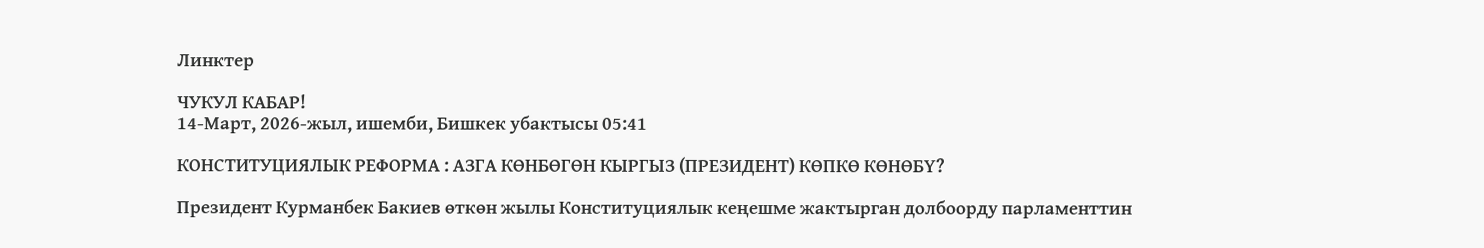Линктер

ЧУКУЛ КАБАР!
14-Март, 2026-жыл, ишемби, Бишкек убактысы 05:41

КОНСТИТУЦИЯЛЫК РЕФОРМА : АЗГА КӨНБӨГӨН КЫРГЫЗ (ПРЕЗИДЕНТ) КӨПКӨ КӨНӨБҮ?

Президент Курманбек Бакиев өткөн жылы Конституциялык кеңешме жактырган долбоорду парламенттин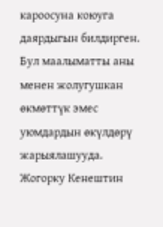кароосуна коюуга даярдыгын билдирген. Бул маалыматты аны менен жолугушкан өкмөттүк эмес уюмдардын өкүлдөрү жарыялашууда. Жогорку Кенештин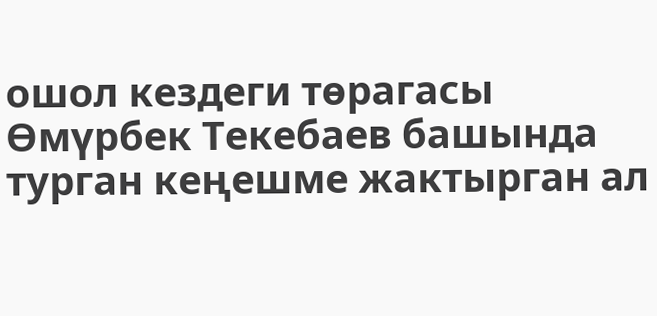ошол кездеги төрагасы Өмүрбек Текебаев башында турган кеңешме жактырган ал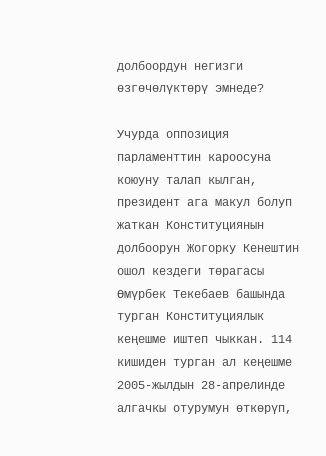долбоордун негизги өзгөчөлүктөрү эмнеде?

Учурда оппозиция парламенттин кароосуна коюуну талап кылган, президент ага макул болуп жаткан Конституциянын долбоорун Жогорку Кенештин ошол кездеги төрагасы Өмүрбек Текебаев башында турган Конституциялык кеңешме иштеп чыккан. 114 кишиден турган ал кеңешме 2005-жылдын 28-апрелинде алгачкы отурумун өткөрүп,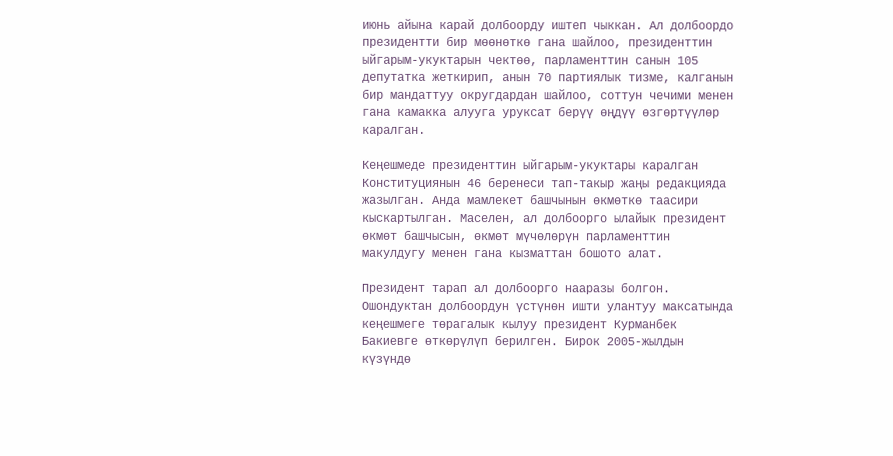июнь айына карай долбоорду иштеп чыккан. Ал долбоордо президентти бир мөөнөткө гана шайлоо, президенттин ыйгарым-укуктарын чектөө, парламенттин санын 105 депутатка жеткирип, анын 70 партиялык тизме, калганын бир мандаттуу округдардан шайлоо, соттун чечими менен гана камакка алууга уруксат берүү өңдүү өзгөртүүлөр каралган.

Кеңешмеде президенттин ыйгарым-укуктары каралган Конституциянын 46 беренеси тап-такыр жаңы редакцияда жазылган. Анда мамлекет башчынын өкмөткө таасири кыскартылган. Маселен, ал долбоорго ылайык президент өкмөт башчысын, өкмөт мүчөлөрүн парламенттин макулдугу менен гана кызматтан бошото алат.

Президент тарап ал долбоорго нааразы болгон. Ошондуктан долбоордун үстүнөн ишти улантуу максатында кеңешмеге төрагалык кылуу президент Курманбек Бакиевге өткөрүлүп берилген. Бирок 2005-жылдын күзүндө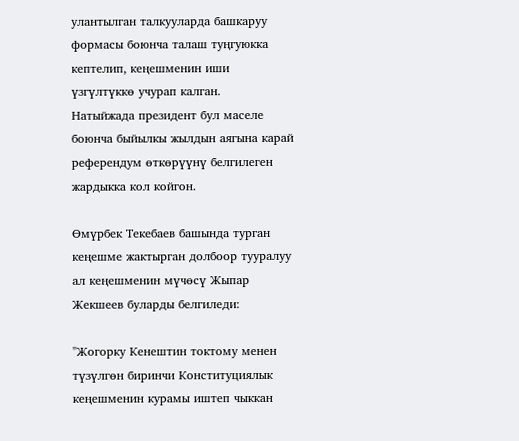улантылган талкууларда башкаруу формасы боюнча талаш туңгуюкка кептелип, кеңешменин иши үзгүлтүккө учурап калган.
Натыйжада президент бул маселе боюнча быйылкы жылдын аягына карай референдум өткөрүүнү белгилеген жардыкка кол койгон.

Өмүрбек Текебаев башында турган кеңешме жактырган долбоор тууралуу ал кеңешменин мүчөсү Жыпар Жекшеев буларды белгиледи:

"Жогорку Кенештин токтому менен түзүлгөн биринчи Конституциялык кеңешменин курамы иштеп чыккан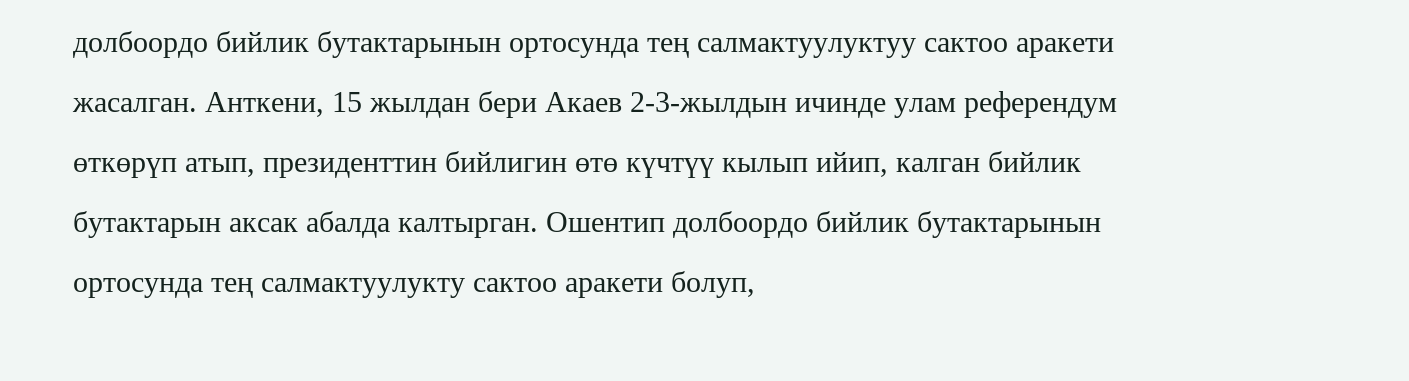долбоордо бийлик бутактарынын ортосунда тең салмактуулуктуу сактоо аракети жасалган. Анткени, 15 жылдан бери Акаев 2-3-жылдын ичинде улам референдум өткөрүп атып, президенттин бийлигин өтө күчтүү кылып ийип, калган бийлик бутактарын аксак абалда калтырган. Ошентип долбоордо бийлик бутактарынын ортосунда тең салмактуулукту сактоо аракети болуп,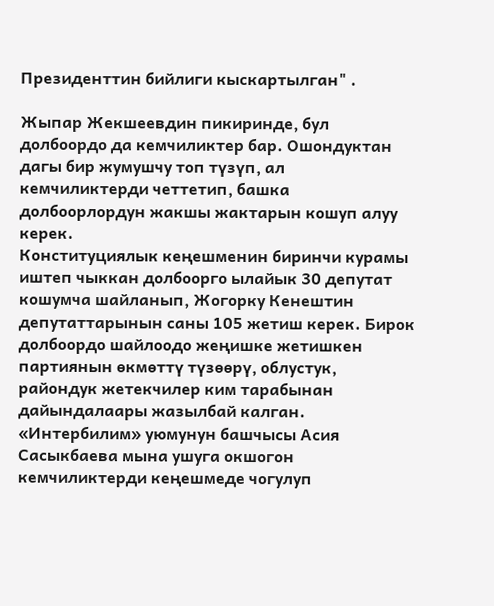Президенттин бийлиги кыскартылган" .

Жыпар Жекшеевдин пикиринде, бул долбоордо да кемчиликтер бар. Ошондуктан дагы бир жумушчу топ түзүп, ал кемчиликтерди четтетип, башка долбоорлордун жакшы жактарын кошуп алуу керек.
Конституциялык кеңешменин биринчи курамы иштеп чыккан долбоорго ылайык 30 депутат кошумча шайланып, Жогорку Кенештин депутаттарынын саны 105 жетиш керек. Бирок долбоордо шайлоодо жеңишке жетишкен партиянын өкмөттү түзөөрү, облустук, райондук жетекчилер ким тарабынан дайындалаары жазылбай калган. «Интербилим» уюмунун башчысы Асия Сасыкбаева мына ушуга окшогон кемчиликтерди кеңешмеде чогулуп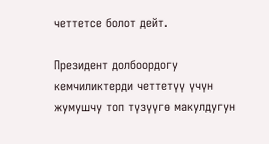четтетсе болот дейт.

Президент долбоордогу кемчиликтерди четтетүү үчүн жумушчу топ түзүүгө макулдугун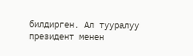билдирген. Ал тууралуу президент менен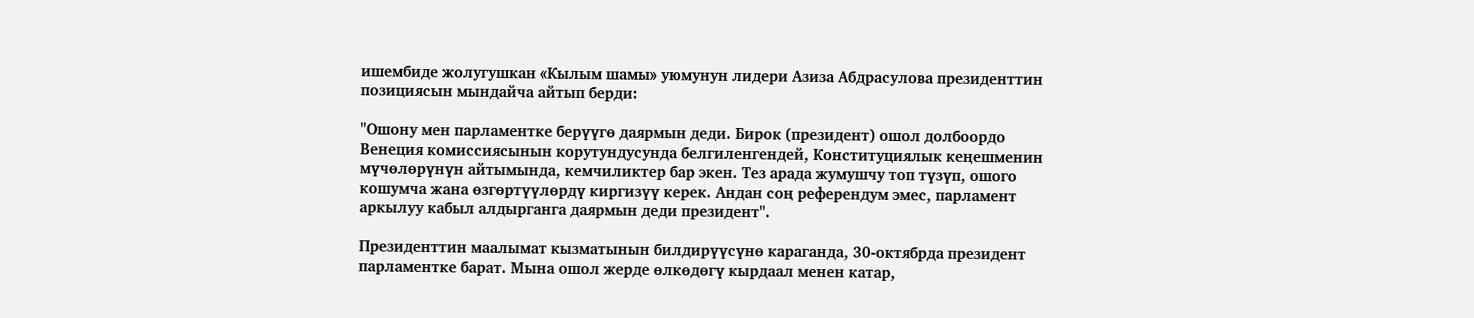ишембиде жолугушкан «Кылым шамы» уюмунун лидери Азиза Абдрасулова президенттин позициясын мындайча айтып берди:

"Ошону мен парламентке берүүгө даярмын деди. Бирок (президент) ошол долбоордо Венеция комиссиясынын корутундусунда белгиленгендей, Конституциялык кеңешменин мүчөлөрүнүн айтымында, кемчиликтер бар экен. Тез арада жумушчу топ түзүп, ошого кошумча жана өзгөртүүлөрдү киргизүү керек. Андан соң референдум эмес, парламент аркылуу кабыл алдырганга даярмын деди президент".

Президенттин маалымат кызматынын билдирүүсүнө караганда, 30-октябрда президент парламентке барат. Мына ошол жерде өлкөдөгү кырдаал менен катар,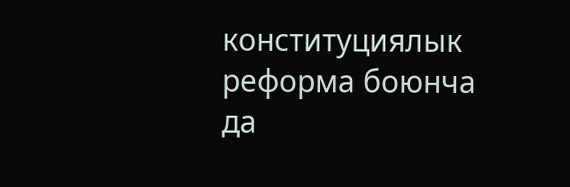конституциялык реформа боюнча да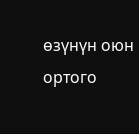өзүнүн оюн ортого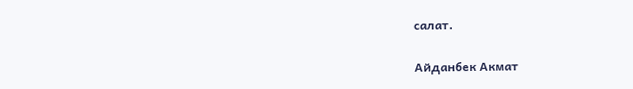салат.

Айданбек Акмат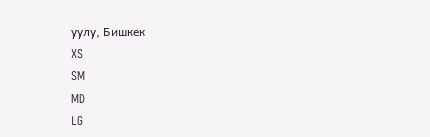уулу, Бишкек
XS
SM
MD
LG